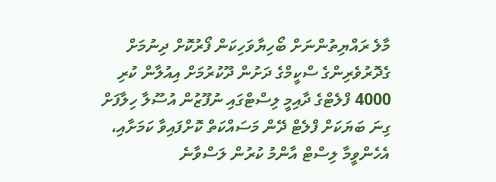މާލެ ރައްޔިތުންނަށް ބޯހިޔާވަހިކަން ފޯރުކޮށް ދިނުމަށް ގެދޮރުވެރިންގެ ސްކީމްގެ ދަށުން ދޫކުރުމަށް އިއުލާން ކުރި 4000 ފްލެޓްގެ ދާއިމީ ލިސްޓްގައި ނުފޫޒުން އުސޫލާ ހިލާފަށް ގިނަ ބަޔަކަށް ފްލެޓް ދޭން މަސައްކަތް ކޮށްފައިވާ ކަމަށާއި، އެހެންވީމާ ލިސްޓް އާންމު ކުރުން ލަސްވާނެ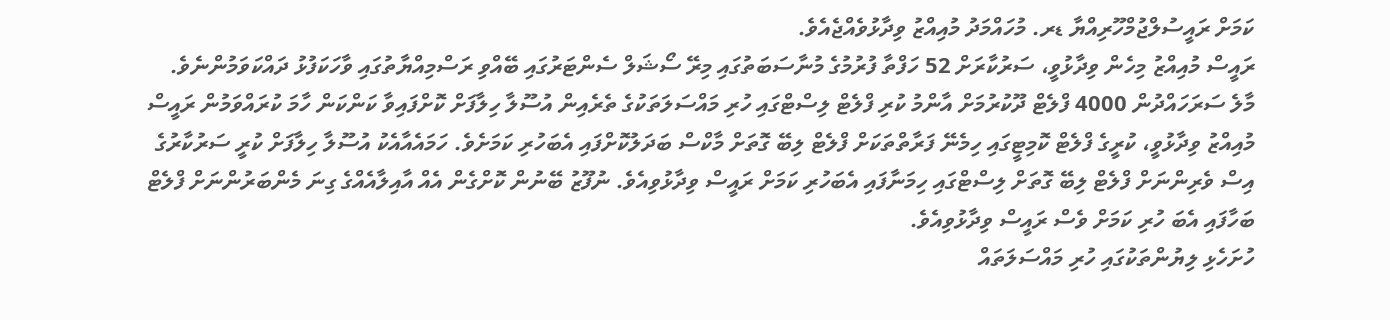ކަމަށް ރައީސުލްޖުމްހޫރިއްޔާ ޑރ. މުހައްމަދު މުއިއްޒު ވިދާޅުވެއްޖެއެވެ.
ރައީސް މުއިއްޒު މިހެން ވިދާޅުވީ، ސަރުކާރަށް 52 ހަފްތާ ފުރުމުގެ މުނާސަބަތުގައި މިރޭ ސޯޝަލް ސެންޓަރުގައި ބޭއްވި ރަސްމިއްޔާތުގައި ވާހަކަފުޅު ދައްކަވަމުންނެވެ.
މާލެ ސަރަހައްދުން 4000 ފްލެޓް ދޫކުރުމަށް އާންމު ކުރި ފްލެޓް ލިސްޓްގައި ހުރި މައްސަލަތަކުގެ ތެރެއިން އުސޫލާ ހިލާފަށް ކޮށްފައިވާ ކަންކަން ހާމަ ކުރައްވަމުން ރައީސް މުއިއްޒު ވިދާޅުވީ، ކުރީގެ ފްލެޓް ކޮމިޓީގައި ހިމެނޭ ފަރާތްތަކަށް ފްލެޓް ލިބޭ ގޮތަށް މާކްސް ބަދަލުކޮށްފައި އެބަހުރި ކަމަށެވެ. ހަމައެއާއެކު އުސޫލާ ހިލާފަށް ކުރީ ސަރުކާރުގެ އިސް ވެރިންނަށް ފްލެޓް ލިބޭ ގޮތަށް ލިސްޓްގައި ހިމަނާފައި އެބަހުރި ކަމަށް ރައީސް ވިދާޅުވިއެވެ. ނުފޫޒު ބޭނުން ކޮށްގެން އެއް އާއިލާއެއްގެ ގިނަ މެންބަރުންނަށް ފްލެޓް ބަހާފައި އެބަ ހުރި ކަމަށް ވެސް ރައީސް ވިދާޅުވިއެވެ.
ހުށަހެޅި ލިޔުންތަކުގައި ހުރި މައްސަލަތައް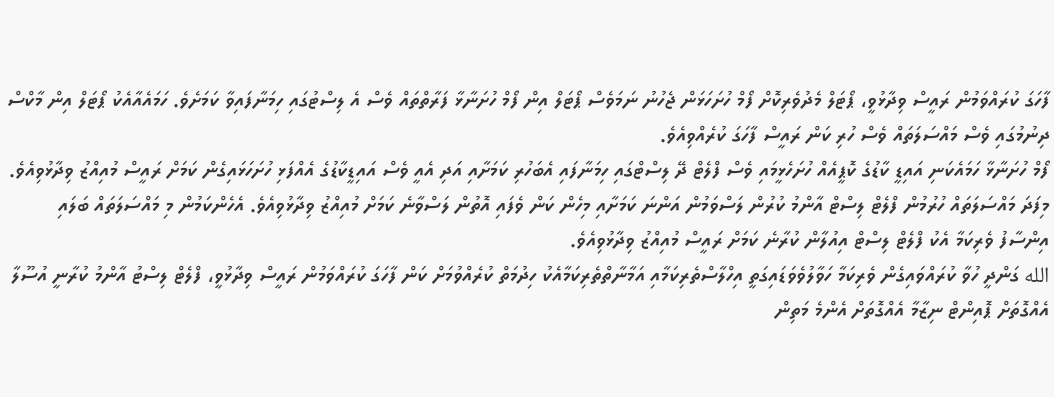ފާހަގަ ކުރައްވަމުން ރައީސް ވިދާޅުވީ، ޕޯޓަލް މެދުވެރިކޮށް ފޯމް ހުށަހަޅަން ޖެހުނު ނަމަވެސް ޕޯޓަލް އިން ފޯމް ހުށަނާޅާ ފަރާތްތައް ވެސް އެ ލިސްޓުގައި ހިމަނާފައިވާ ކަމަށެވެ. ހަމައެއާއެކު ޕޯޓަލް އިން މާކްސް ދިނުމުގައި ވެސް މައްސަލަތައް ވެސް ހުރި ކަން ރައީސް ފާހަގަ ކުރެއްވިއެވެ.
ފޯމް ހުށަނާޅާ ހަމައެކަނި އައިޑީ ކާޑުގެ ކޮޕީއެއް ހުށަހެޅީމައި ވެސް ފްލެޓް ދޭ ލިސްޓްގައި ހިމަނާފައި އެބަހުރި ކަމަށާއި އަދި އެއީ ވެސް އައިޑީކާޑުގެ އެއްފަޅި ހުށަހަޅައިގެން ކަމަށް ރައީސް މުއިއްޒު ވިދާޅުވިއެވެ.
މިފަދަ މައްސަލަތައް ހުރުމުން ފްލެޓް ލިސްޓް އާންމު ކުރުން ލަސްވަމުން އަންނަ ކަމަށާއި މިހެން ކަން ވެފައި އޮތުން ލަސްވާނެ ކަމަށް މުއިއްޒު ވިދާޅުވިއެވެ. އެހެންކަމުން މި މައްސަލަތައް ބަލައި އިންސާފު ވެރިކަމާ އެކު ފްލެޓް ލިސްޓް އިއުލާން ކުރާނެ ކަމަށް ރައީސް މުއިއްޒު ވިދާޅުވިއެވެ.
الله ގަންދީ ހުވާ ކުރައްވައިގެން ވެރިކަމާ ހަވާލުވެވަޑައިގަތީ އިހްލާސްތެރިކަމާއި އަމާނާތްތެރިކަމާއެކު ހިދުމަތް ކުރެއްވުމަށް ކަން ފާހަގަ ކުރައްވަމުން ރައީސް ވިދާޅުވީ، ފްލެޓް ލިސްޓު އާންމު ކުރާނީ އުސޫލާ އެއްގޮތަށް ޕޮއިންޓް ނިޒާމާ އެއްގޮތަށް އެންމެ މަތިން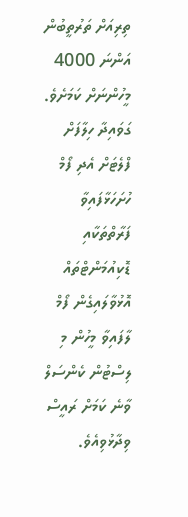ތިރިއަށް ތަރުތީބުން އަންނަ 4000 މީހުންނަށް ކަމަށެވެ. ގަވައިދާ ހިލާފަށް ފްލެޓަށް އެދި ފޯމް ހުށަހަޅާފައިވާ ފަރާތްތަކާއި ޑޮކިއުމަންޓްތައް އޮޅުވާލައިގެން ފޯމް ލާފައިވާ މީހުން މި ލިސްޓުން ކެންސަލް ވާނެ ކަމަށް ރައީސް ވިދާޅުވިއެވެ.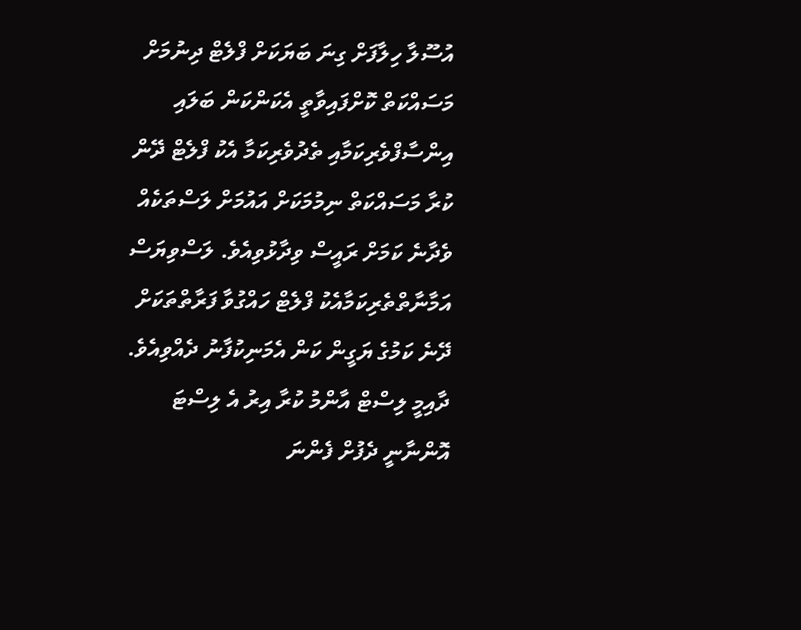އުސޫލާ ހިލާފަށް ގިނަ ބަޔަކަށް ފްލެޓް ދިނުމަށް މަސައްކަތް ކޮށްފައިވާތީ އެކަންކަން ބަލައި އިންސާފްވެރިކަމާއި ތެދުވެރިކަމާ އެކު ފްލެޓް ދޭން ކުރާ މަސައްކަތް ނިމުމަކަށް އައުމަށް ލަސްތަކެއް ވެދާނެ ކަމަށް ރައީސް ވިދާޅުވިއެވެ. ލަސްވިޔަސް އަމާނާތްތެރިކަމާއެކު ފްލެޓް ހައްގުވާ ފަރާތްތަކަށް ދޭނެ ކަމުގެ ޔަގީން ކަން އެމަނިކުފާނު ދެއްވިއެވެ. ދާއިމީ ލިސްޓް އާންމު ކުރާ އިރު އެ ލިސްޓަ އޮންނާނީ ދެފުށް ފެންނަ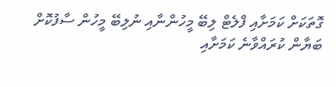ގޮތަކަށް ކަމަށާއި ފްލެޓް ލިބޭ މީހުންނާއި ނުލިބޭ މީހުން ސާފުކޮށް ބަޔާން ކުރައްވާނެ ކަމަށާއި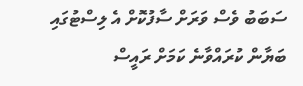ސަބަބު ވެސް ވަރަށް ސާފުކޮށް އެ ލިސްޓުގައި ބަޔާން ކުރައްވާނެ ކަމަށް ރައީސް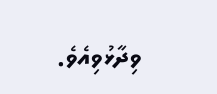ވިދާޅުވިއެވެ.